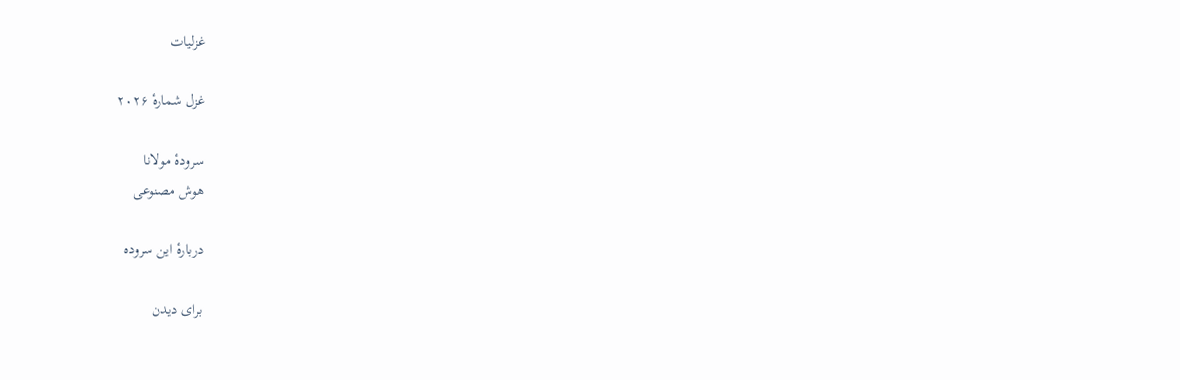غزلیات

غزل شمارهٔ ۲۰۲۶

سرودهٔ مولانا
هوش مصنوعی

دربارهٔ این سروده

برای دیدن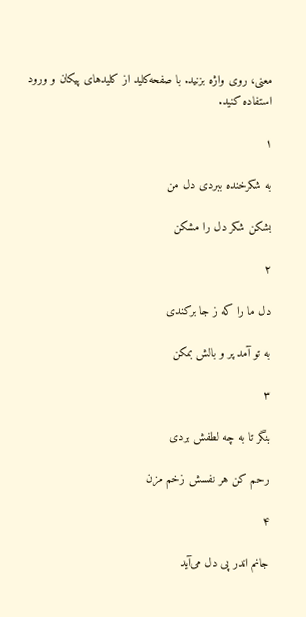معنی، روی واژه بزنید. با صفحه‌کلید از کلیدهای پیکان و ورود استفاده کنید.

۱

به شکرخنده ببردی دل من

بشکن شکر دل را مشکن

۲

دل ما را که ز جا برکندی

به تو آمد پر و بالش بمکن

۳

بنگر تا به چه لطفش بردی

رحم کن هر نفسش زخم مزن

۴

جانم اندر پی دل می‌آید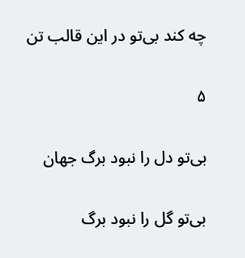چه کند بی‌تو در این قالب تن

۵

بی‌تو دل را نبود برگ جهان

بی‌تو گل را نبود برگ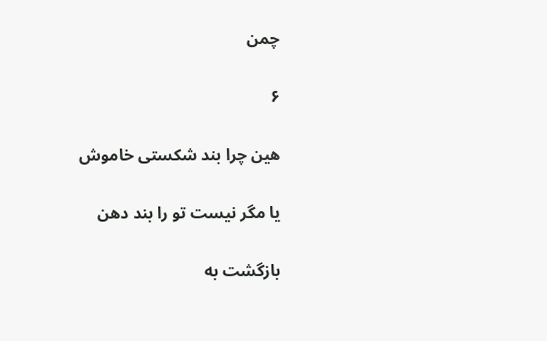چمن

۶

هین چرا بند شکستی خاموش

یا مگر نیست تو را بند دهن

بازگشت به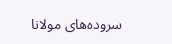سروده‌های مولانا